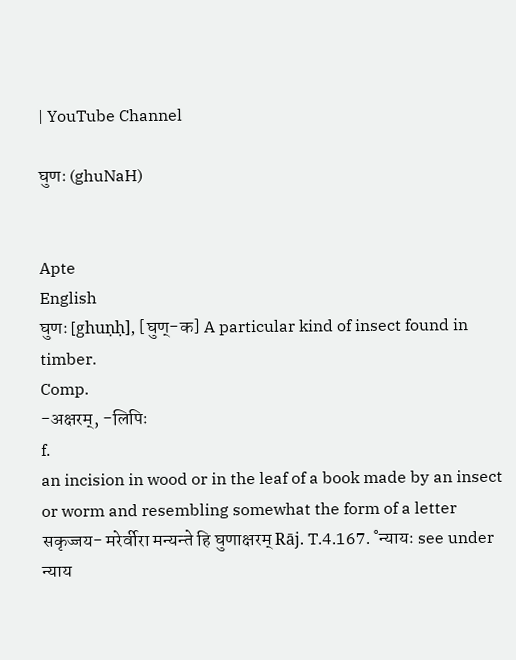| YouTube Channel

घुणः (ghuNaH)


Apte
English
घुणः [ghuṇḥ], [घुण्-क] A particular kind of insect found in timber.
Comp.
-अक्षरम्, -लिपिः
f.
an incision in wood or in the leaf of a book made by an insect or worm and resembling somewhat the form of a letter
सकृज्जय- मरेर्वीरा मन्यन्ते हि घुणाक्षरम् Rāj. T.4.167. ˚न्यायः see under न्याय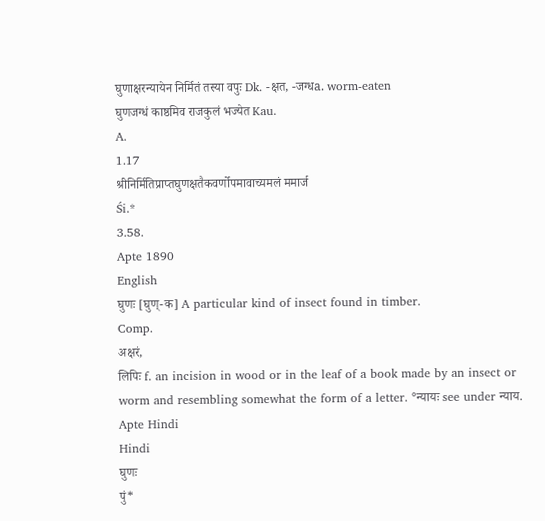घुणाक्षरन्यायेन निर्मितं तस्या वपुः Dk. -क्षत, -जग्धa. worm-eaten
घुणजग्धं काष्ठमिव राजकुलं भज्येत Kau.
A.
1.17
श्रीनिर्मितिप्राप्तघुणक्षतैकवर्णोपमावाच्यमलं ममार्ज
Śi.*
3.58.
Apte 1890
English
घुणः [घुण्-क] A particular kind of insect found in timber.
Comp.
अक्षरं,
लिपिः f. an incision in wood or in the leaf of a book made by an insect or worm and resembling somewhat the form of a letter. °न्यायः see under न्याय.
Apte Hindi
Hindi
घुणः
पुं*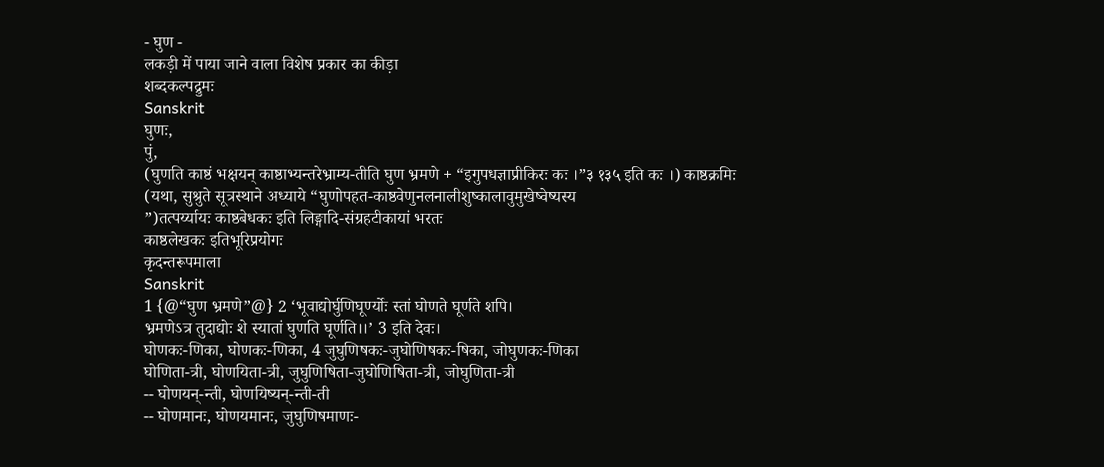- घुण -
लकड़ी में पाया जाने वाला विशेष प्रकार का कीड़ा
शब्दकल्पद्रुमः
Sanskrit
घुणः,
पुं,
(घुणति काष्ठं भक्षयन् काष्ठाभ्यन्तरेभ्राम्य-तीति घुण भ्रमणे + “इगुपधज्ञाप्रीकिरः कः ।”३ १३५ इति कः ।) काष्ठक्रमिः (यथा, सुश्रुते सूत्रस्थाने अध्याये “घुणोपहत-काष्ठवेणुनलनालीशुष्कालावुमुखेष्वेष्यस्य
”)तत्पर्य्यायः काष्ठबेधकः इति लिङ्गादि-संग्रहटीकायां भरतः
काष्ठलेखकः इतिभूरिप्रयोगः
कृदन्तरूपमाला
Sanskrit
1 {@“घुण भ्रमणे”@} 2 ‘भूवाद्योर्घुणिघूर्ण्योः स्तां घोणते घूर्णते शपि।
भ्रमणेऽत्र तुदाद्योः शे स्यातां घुणति घूर्णति।।’ 3 इति देवः।
घोणकः-णिका, घोणकः-णिका, 4 जुघुणिषकः-जुघोणिषकः-षिका, जोघुणकः-णिका
घोणिता-त्री, घोणयिता-त्री, जुघुणिषिता-जुघोणिषिता-त्री, जोघुणिता-त्री
-- घोणयन्-न्ती, घोणयिष्यन्-न्ती-ती
-- घोणमानः, घोणयमानः, जुघुणिषमाणः-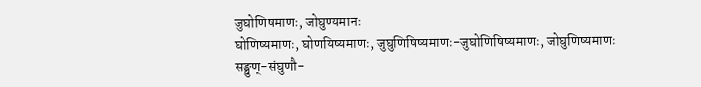जुघोणिषमाणः, जोघुण्यमानः
घोणिष्यमाणः, घोणयिष्यमाणः, जुघुणिषिष्यमाणः-जुघोणिषिष्यमाणः, जोघुणिष्यमाणः
सङ्घुण्-संघुणौ-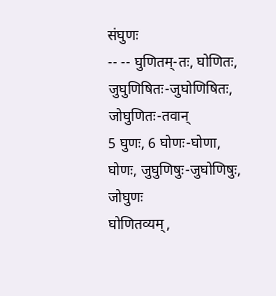संघुणः
-- -- घुणितम्-तः, घोणितः, जुघुणिषितः-जुघोणिषितः, जोघुणितः-तवान्
5 घुणः, 6 घोणः-घोणा, घोणः, जुघुणिषुः-जुघोणिषुः, जोघुणः
घोणितव्यम्,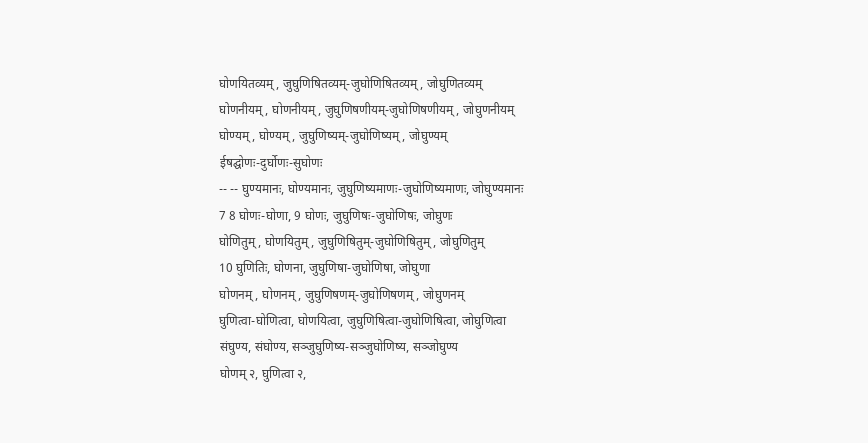घोणयितव्यम्, जुघुणिषितव्यम्-जुघोणिषितव्यम्, जोघुणितव्यम्
घोणनीयम्, घोणनीयम्, जुघुणिषणीयम्-जुघोणिषणीयम्, जोघुणनीयम्
घोण्यम्, घोण्यम्, जुघुणिष्यम्-जुघोणिष्यम्, जोघुण्यम्
ईषद्घोणः-दुर्घोणः-सुघोणः
-- -- घुण्यमानः, घोण्यमानः, जुघुणिष्यमाणः-जुघोणिष्यमाणः, जोघुण्यमानः
7 8 घोणः-घोणा, 9 घोणः, जुघुणिषः-जुघोणिषः, जोघुणः
घोणितुम्, घोणयितुम्, जुघुणिषितुम्-जुघोणिषितुम्, जोघुणितुम्
10 घुणितिः, घोणना, जुघुणिषा-जुघोणिषा, जोघुणा
घोणनम्, घोणनम्, जुघुणिषणम्-जुघोणिषणम्, जोघुणनम्
घुणित्वा-घोणित्वा, घोणयित्वा, जुघुणिषित्वा-जुघोणिषित्वा, जोघुणित्वा
संघुण्य, संघोण्य, सञ्जुघुणिष्य-सञ्जुघोणिष्य, सञ्जोघुण्य
घोणम् २, घुणित्वा २,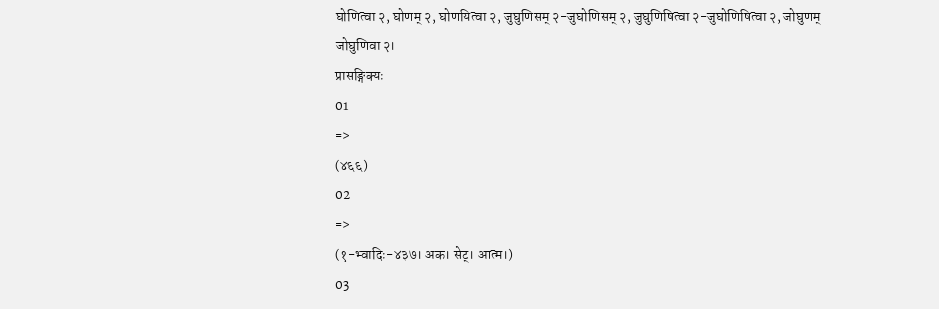घोणित्वा २, घोणम् २, घोणयित्वा २, जुघुणिसम् २-जुघोणिसम् २, जुघुणिषित्वा २-जुघोणिषित्वा २, जोघुणम्
जोघुणिवा २।
प्रासङ्गिक्यः
01
=>
(४६६)
02
=>
(१-भ्वादिः-४३७। अक। सेट्। आत्म।)
03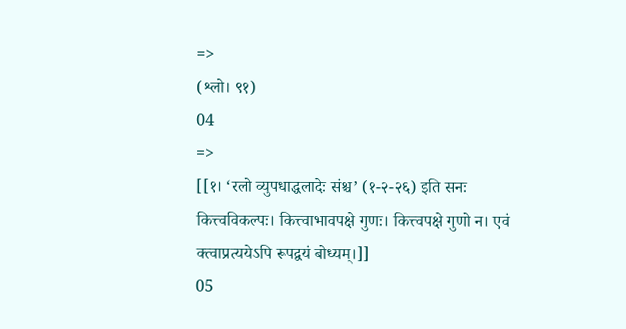=>
(श्लो। ९१)
04
=>
[[१। ‘रलो व्युपधाद्धलादेः संश्च’ (१-२-२६) इति सनः कित्त्वविकल्पः। कित्त्वाभावपक्षे गुणः। कित्त्वपक्षे गुणो न। एवं क्त्वाप्रत्ययेऽपि रूपद्वयं बोध्यम्।]]
05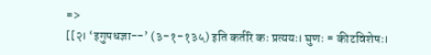=>
[[२। ‘इगुपधज्ञा--’ (३-१-१३५) इति कर्तरि कः प्रत्ययः। घुणः = कीटविशेषः।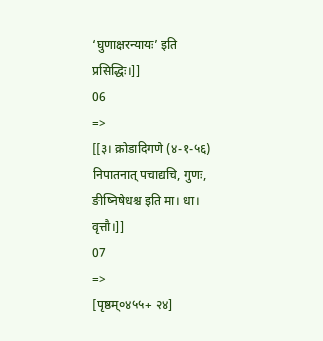‘घुणाक्षरन्यायः’ इति प्रसिद्धिः।]]
06
=>
[[३। क्रोडादिगणे (४-१-५६) निपातनात् पचाद्यचि, गुणः, ङीष्निषेधश्च इति मा। धा। वृत्तौ।]]
07
=>
[पृष्ठम्०४५५+ २४]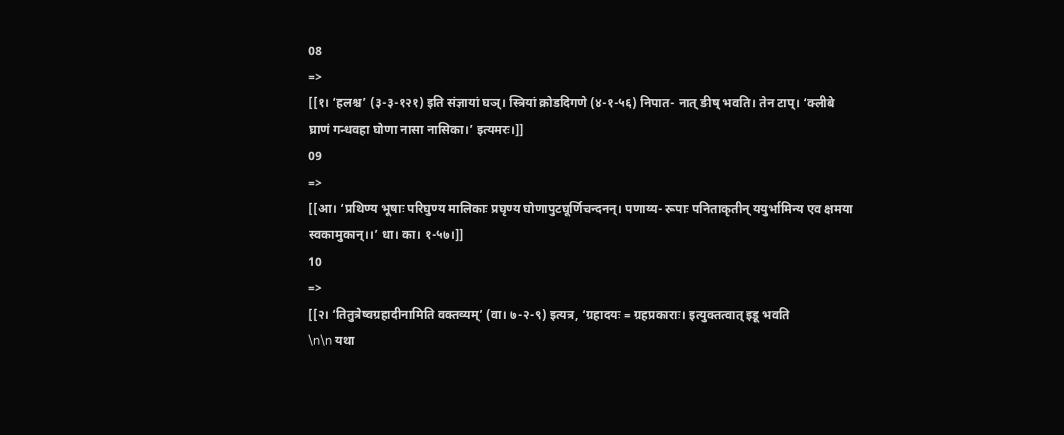08
=>
[[१। ‘हलश्च’ (३-३-१२१) इति संज्ञायां घञ्। स्त्रियां क्रोडदिगणे (४-१-५६) निपात- नात् ङीष् भवति। तेन टाप्। ‘क्लीबे घ्राणं गन्धवहा घोणा नासा नासिका।’ इत्यमरः।]]
09
=>
[[आ। ‘प्रथिण्य भूषाः परिघुण्य मालिकाः प्रघृण्य घोणापुटघूर्णिचन्दनन्। पणाय्य- रूपाः पनिताकृतीन् ययुर्भामिन्य एव क्षमया स्वकामुकान्।।’ धा। का। १-५७।]]
10
=>
[[२। ‘तितुत्रेष्वग्रहादीनामिति वक्तव्यम्’ (वा। ७-२-९) इत्यत्र, ‘ग्रहादयः = ग्रहप्रकाराः। इत्युक्तत्वात् इडू भवति
\n\n यथा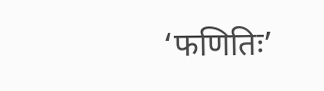‘फणितिः’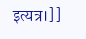इत्यत्र।]]